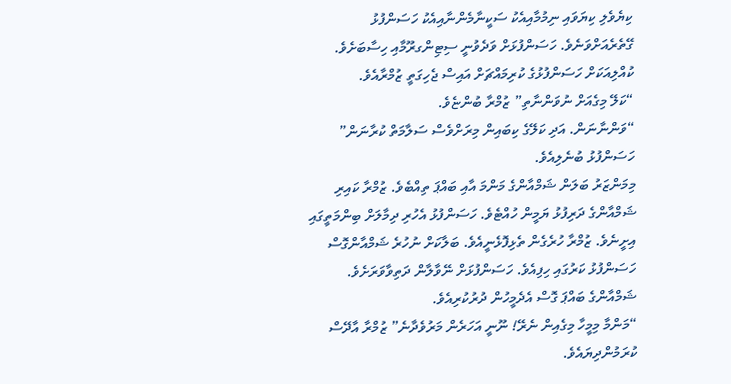ކިޔެވެލި ކިޔަވައި ނިމުމާއިއެކު ސަކީނާމެންނާއިއެކު ހަސަންފުޅު ގޭތެރެއަށްވަނެވެ. ހަސަންފުޅަށް ވަދެވުނީ ސިޓިންގރޫމާއި ހިސާބަށެވެ. ކުއްލިއަކަށް ހަސަންފުޅުގެ ކުރިމައްޗަށް އައިސް ޖެހިގަތީ ޒުމްރާއެވެ.
“ކަލޭ މިގެއަށް ނުވަންނާތި” ޒުމްރާ ބުންޏެވެ.
“ވަންނާނަން. އަދި ކަލޭގެ ކިބައިން މިރަށްވެސް ސަލާމަތް ކުރާނަން” ހަސަންފުޅު ބުނެލިއެވެ.
މިމަންޒަރު ބަލަން ޝަމްއާންގެ މަންމަ އާއި ބައްޕަ ތިއްބެވެ. ޒުމްރާ ކައިރި ޝަމްއާންގެ ދަރިފުޅު ޔަމީން ހުއްޓެވެ. ހަސަންފުޅު އެހުރި ދިމާލަށް ބިންމަތީގައި އިށީނެވެ. ޒުމްރާ ހުރެގެން ތެޅިފޮޅެނީއެވެ. ބަލާކަށް ނުހުރެ ޝަމްއާންގޮސް ހަސަންފުޅު ކަރުގައި ހިފިއެވެ. ހަސަންފުޅަށް ނޭވާލާން ދަތިވާވަރަށެވެ. ޝަމްއާންގެ ބައްޕަ ގޮސް އެދެމީހުން ދުރުކުރިއެވެ.
“މަންމާ މިމީހާ މިގެއިން ނެރޭ! ނޫނީ އަހަރެން މަރުވެދާނެ” ޒުމްރާ އާދޭސް ކުރަމުންދިޔައެވެ.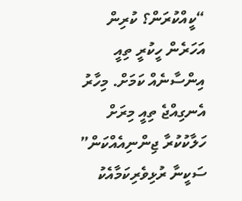“ކީއްކުރަން؟ ކުރިން އަހަރެން ހީކުރީ ތިއީ އިންސާނެއް ކަމަށް. މިހާރު އެނގިއްޖެ ތިއީ މިރަށް ހަލާކުކުރާ ޖިންނިއެއްކަން” ސަކީނާ ރުޅިވެރިކަމާއެކު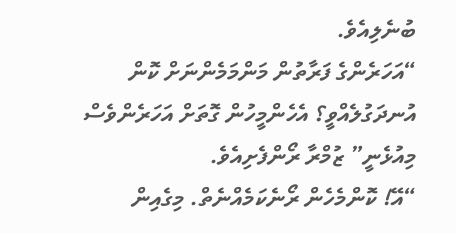ބުނެލިއެވެ.
“އަހަރެންގެ ފަރާތުން މަންމަމެންނަށް ކޮން އުނދަގުލެއްވީ؟ އެހެންމީހުން ގޮތަށް އަހަރެންވެސް މިއުޅެނީ” ޒުމްރާ ރޯންފެށިއެވެ.
“އޭ! ކޮންމެހެން ރޯނެކަމެއްނެތް. މިގެއިން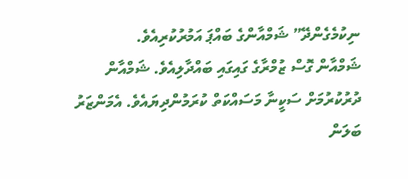ނިކުމެގެންދޭ” ޝަމްއާންގެ ބައްޕަ އަމުރުކުރިއެވެ.
ޝަމްއާން ގޮސް ޒުމްރާގެ ގައިގައި ބައްދާލިއެވެ. ޝަމްއާން ދުރުކުރުމަށް ސަކީނާ މަސައްކަތް ކުރަމުންދިޔައެވެ. އެމަންޒަރު ބަލަން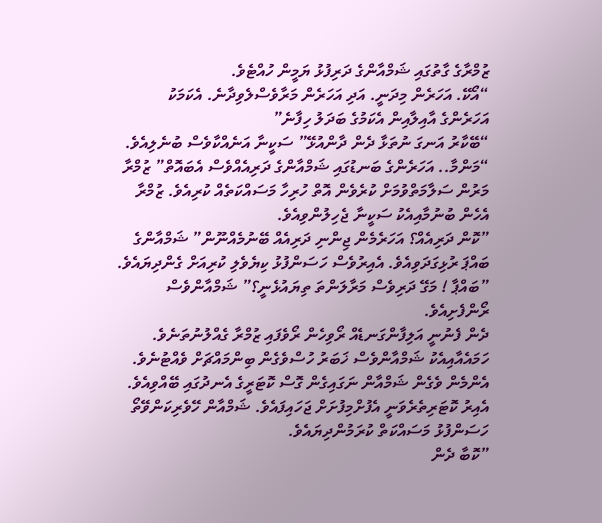ޒުމްރާގެ ގާތުގައި ޝަމްއާންގެ ދަރިފުޅު ޔަމީން ހުއްޓެވެ.
“އޯކޭ. އަހަރެން މިދަނީ. އަދި އަހަރެން މަރާވެސްލެވިދާނެ. އެކަމަކު އަހަރެންގެ އާއިލާއިން އެކަމުގެ ބަދަލު ހިފާނެ”
“ބޭކާރު އަނގަ ނުތަޅާ ދެން ދާންއުޅޭ” ސަކީނާ އަނެއްކާވެސް ބުނެލިއެވެ.
“މަންމާ.. އަހަރެންގެ ބަނޑުގައި ޝަމްއާންގެ ދަރިއެއްވެސް އެބައޮތް” ޒުމްރާ މަރުން ސަލާމަތްވުމަށް ކުރެވެން އޮތް ހުރިހާ މަސައްކަތެއް ކުރިއެވެ. ޒުމްރާ އެހެން ބުނުމާއިއެކު ސަކީނާ ޖެހިލުންވިއެވެ.
”ކޮން ދަރިއެއް؟ އަހަރެމެން ޖިންނި ދަރިއެއް ބޭނުމެއްނޫން” ޝަމްއާންގެ ބައްޕަ ރުޅިގަދަވިއެވެ. އެއިރުވެސް ހަސަންފުޅު ކިޔެވެލި ކުރިއަށް ގެންދިޔައެވެ.
”ބައްޕާ ! މަގޭ ދަރިވެސް މަރާލަންތަ ތިޔައުޅެނީ؟” ޝަމްއާންވެސް ރޯންފެށިއެވެ.
ދެން ފެނުނީ އަލިފާންގަނޑެއް ރޯވިހެން ރޯވެފައި ޒުމްރާ ގެއްލުނުތަނެވެ. ހަމައެއާއިއެކު ޝަމްއާންވެސް ޚަބަރު ހުސްވެގެން ބިންމައްޗަށް ވެއްޓުނެވެ. އެންމެން ވެގެން ޝަމްއާން ނަގައިގެން ގޮސް ކޮޓަރީގެ އެނދުގައި ބޭއްވިއެވެ. އެއިރު ކޮޓަރިތެރެވަނީ އެފުށްމިފުށަށް ޖަހައިފައެވެ. ޝަމްއާން ހޭވެރިކަންވޭތޯ ހަސަންފުޅު މަސައްކަތް ކުރަމުންދިޔައެވެ.
”ކޮބާ ދެން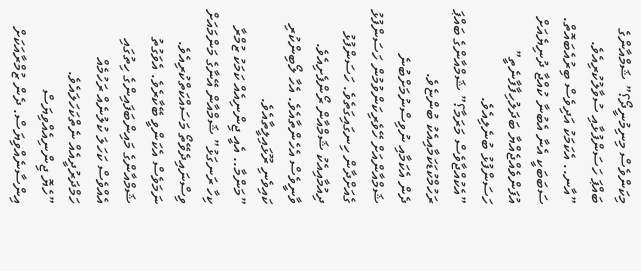މިކަންވެސް މިނިމުނީދޯ؟” ޝަމްއާންގެ ބައްޕަ ހަސަންފުޅާއި ސުވާލުކުރިއެވެ.
”އާނ.. އެކަމަކު އަދިވެސް ބިރުއެބައޮތް. ސަބަބަކީ އެނާ އެބުނާ ކުއްޖާ ދުނިޔެއަށް އުފަންވެއްޖެއްޔާ ބަދަލުހިފާފާނެތީ” ހަސަންފުޅު ބުނެލިއެވެ.
”އެކުއްޖާވެސް މަރަމާ؟” ޝަމްއާންގެ ބައްޕަ ރަހުމްކުޑަކަމާއިއެކު ބުންޏެވެ.
ދެން އެކަމާއި ނުވިސްނުމަށްބުނެ ޝަމްއާންއަށް ހޭވެރިކަންވުމުން ހަސަންފުޅު ގެއަށްދާން ހިނގައިގަތެވެ. ހަސަންފުޅު ދިއުމާއިއެކު ޝަމްއާން ރޯންފެށިއެވެ. ވާނީވެސް އެހެންތާއެވެ. އެހާ ލޯބިންކުރި ކައިވެނި ރޫޅައިލީތާއެވެ.
”މަންމާ.. އެއީ ޖިންނިއެއް ކަމަކު ޒުމްރާ ކިހާ ރަނގަޅު” ޝަމްއާން އޭނާގެ މަންމައަށް ވިސްނައިދެވޭތޯ މަސައްކަތްކުރިއެވެ. ނަމަވެސް އެކަންވީ ބޭކާރެވެ. އެވަގުތު ޝަމްއާންގެ މައިންބަފައިންގެ ހިތުގައި އެއްވެސް ކަހަލަ ކުލުނެއް ރަހުމެއް ހަމްދަރުދީއެއް ނެތްކަހަލައެވެ.
”ހެޔޮ ޖިންނިއެއްވިޔަސް އިންސާނެއްވިޔަސް. ދެން ޒުމްރާއަކަށް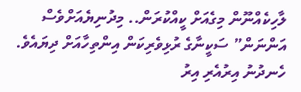ލާހިކެއްނޫން މިގެއަށް ކީއްކުރަން.. މިދުނިޔެއަށްވެސް އަންނަން” ސަކީނާގެ ރުޅިވެރިކަން އިންތިހާއަށް ދިޔައެވެ.
ހެނދުނު އިރުއެރި އިރު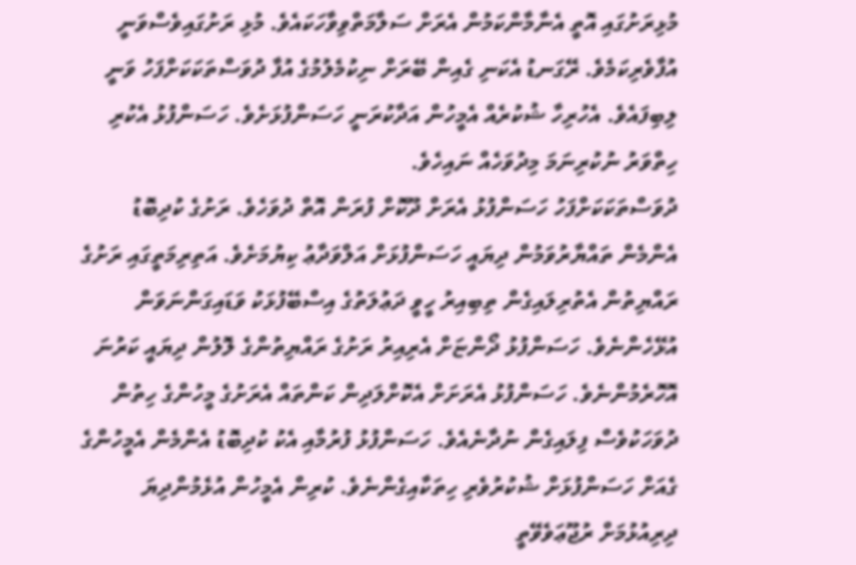މުޅިރަށުގައި އޮތީ އެނާމާންކަމުން އެރަށް ސަލާމަތްވިވާހަކައެވެ. މުޅި ރަށުގައިވެސްވަނީ އުފާވެރިކަމެވެ. ރޭގަނޑު އެކަނި ގެއިން ބޭރަށް ނިކުމެލުމުގެ އުފާ ދުވަސްތަކަކަށްފަހު ވަނީ ލިބިފައެވެ. އެހުރިހާ ޝުކުރެއް އެމީހުން އަދާކުރަނީ ހަސަންފުޅަށެވެ. ހަސަންފުޅު އެކުރި ހިތްވަރު ނުކުރިނަމަ މިދުވަހެއް ނައިހެވެ.
ދުވަސްތަކަކަށްފަހު ހަސަންފުޅު އެރަށް ދޫކޮށް ފުރަން އޮތް ދުވަހެވެ. ރަށުގެ ކުދިބޮޑު އެންމެން ތައްޔާރުވަމުން ދިޔައީ ހަސަންފުޅަށް އަލްވަދާޢު ކިޔުމަށެވެ. އަތިރިމަތީގައި ރަށުގެ ރައްޔިތުން އެތުރިލައިގެން ތިބިއިރު ހީވީ ދަޢުލަތުގެ އިސްބޭފުޅަކު ވަޑައިގަންނަވަން އުޅޭހެންނެވެ. ހަސަންފުޅު ދޯންޏަށް އެރިއިރު ރަށުގެ ރައްޔިތުންގެ ލޮލުން ދިޔައީ ކަރުނަ އޮހޮރެމުންނެވެ. ހަސަންފުޅު އެރަށަށް އެކޮށްލަދިން ކަންތައް އެރަށުގެ މީހުންގެ ހިތުން ދުވަހަކުވެސް ފިލައިގެން ނުދާނެއެވެ. ހަސަންފުޅު ފުރުމާއި އެކު ކުދިބޮޑު އެންމެން އެމީހުންގެ ގެއަށް ހަސަންފުޅަށް ޝުކުރުވެރި ހިތަކާއިގެންނެވެ. ކުރިން އެމީހުން އުޅެމުންދިޔަ ދިރިއުޅުމަށް ރުޖޫޢަވެވޭތީ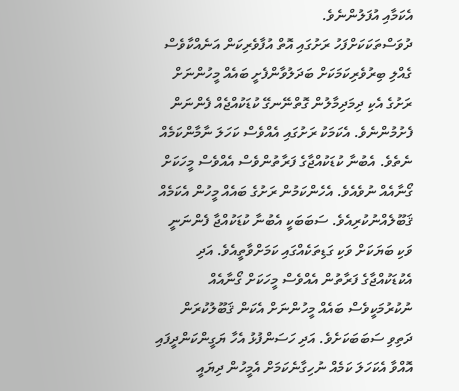އެކަމާއި އުފަލުންނެވެ.
ދުވަސްތަކަކަށްފަހު ރަށުގައި އޮތް އުފާވެރިކަން އަނެއްކާވެސް ގެއްލި ބިރުވެރިކަމަކަށް ބަދަލުވާންފެށީ ބައެއް މީހުންނަށް ރަށުގެ އެކި ދިމަދިމާލުން ގޮތްނޭނގޭ ކުޑަކުއްޖެއް ފެންނަން ފެށުމުންނެވެ. އެކަމަކު ރަށުގައި އެއްވެސް ކަހަލަ ނާމާންކަމެއް ނެތެވެ. އެބުނާ ކުޑަކުއްޖާގެ ފަރާތުންވެސް އެއްވެސް މީހަކަށް ގޯނާއެއް ނުވެއެވެ. އެހެންކަމުން ރަށުގެ ބައެއް މީހުން އެކަމެއް ޤަބޫލެއްނުކުރިއެވެ. ސަބަބަކީ އެބުނާ ކުޑަކުއްޖާ ފެންނަނީ ވަކި ބަޔަކަށް ވަކި ގަޑިތަކެއްގައި ކަމަށްވާތީއެވެ. އަދި އެކުޑަކުއްޖާގެ ފަރާތުން އެއްވެސް މީހަކަށް ގޯނާއެއް ނުކުރުމަކީވެސް ބައެއް މީހުންނަށް އެކަން ޤަބޫލުކުރަން ދަތިވި ސަބަބަކަށެވެ. އަދި ހަސަންފުޅު އެހާ ޔަގީންކަންދީފައި އޮއްވާ އެކަހަލަ ކަމެއް ނުހިގާނެކަމަށް އެމީހުން ދިޔައީ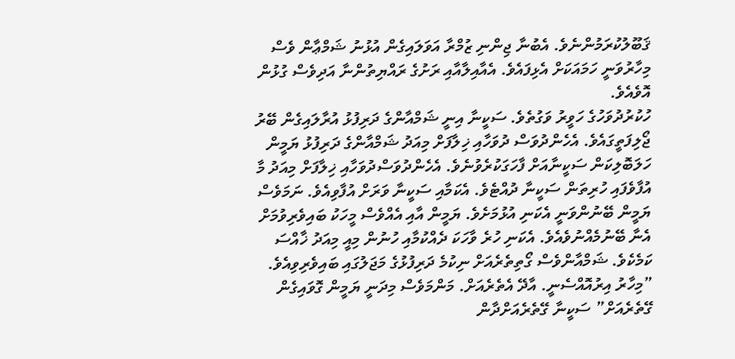ޤަބޫލުކުރަމުންނެވެ. އެބުނާ ޖިންނި ޒުމްރާ އަވަލައިގެން އުޅުނު ޝަމްޢާން ވެސް މިހާރުވަނީ ހަމައަކަށް އެޅިފައެވެ. އެއާއިލާއާއި ރަށުގެ ރައްޔިތުންނާ އަދިވެސް ގުޅުން އޮވެއެވެ.
ހުކުރުދުވަހުގެ ހަވީރު ވަގުތެވެ. ސަކީނާ އިނީ ޝަމްއާންގެ ދަރިފުޅު އުރާލައިގެން ބޭރު ޖޯލިފަތީގައެވެ. އެހެންދުވަސް ދުވަހާއި ޚިލާފަށް މިއަދު ޝަމްއާންގެ ދަރިފުޅު ޔަމީން ހަލަބޮލިކަން ސަކީނާއަށް ފާހަގަކުރެވުނެވެ. އެހެންދުވަސްދުވަހާއި ޚިލާފަށް މިއަދު މާ އުފާވެފައި ހުރިތަން ސަކީނާ ދުއްޓެވެ. އެކަމާއި ސަކީނާ ވަރަށް އުފާވިއެވެ. ނަމަވެސް ޔަމީން ބޭނުންވަނީ އެކަނި އުޅުމަށެވެ. ޔަމީން އާއި އެއްވެސް މީހަކު ބައިވެރިވުމަށް އެނާ ބޭނުމެއްނުވެއެވެ. އެކަނި ހުރެ ވާހަކަ ދެއްކުމާއި ހުނުން މިއީ މިއަދު ޚާއްސަ ކަމެކެވެ. ޝަމްއާންވެސް ގޯތިތެރެއަށް ނިކުމެ ދަރިފުޅުގެ މަޖަލުގައި ބައިވެރިވިއެވެ.
”މިހާރު އިރުއޮއްސެނީ. އާދޭ އެތެރެއަށް. މަންމަވެސް މިދަނީ ޔަމީން ގޮވައިގެން ގޭތެރެއަށް” ސަކީނާ ގޭތެރެއަށްދާން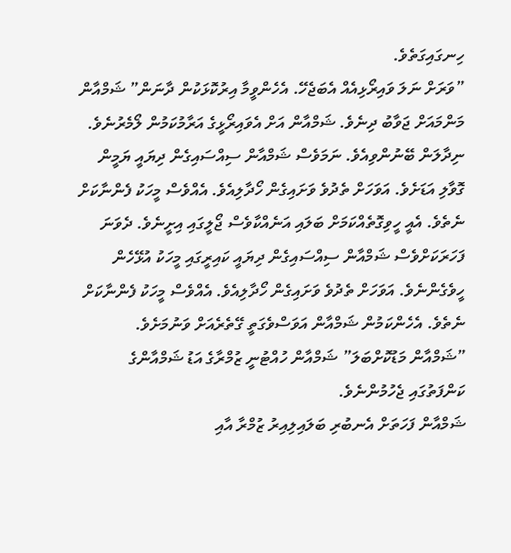ހިނގައިގަތެވެ.
”ވަރަށް ނަލަ ވައިރޯޅިއެއް އެބަޖެހޭ. އެހެންވީމާ އިރުކޮޅަކުން ދާނަން” ޝަމްއާން މަންމައަށް ޖަވާބު ދިނެވެ. ޝަމްއާން އަށް އެވައިރޯޅީގެ އަރާމުކަމުން ލޯމެރުނެވެ. ނިދާލަން ބޭނުންވިއެވެ. ނަމަވެސް ޝަމްއާން ސިއްސައިގެން ދިޔައީ ޔަމީން ގޮވާލި އަޑަށެވެ. އަވަހަށް ތެދުވެ ވަށައިގެން ހޯދާލިއެވެ. އެއްވެސް މީހަކު ފެންނާކަށް ނެތެވެ. އެއީ ހީވިގޮތެއްކަމަށް ބަލައި އަނެއްކާވެސް ޖޯލީގައި އިށީނެވެ. ދެވަނަ ފަހަރަކަށްވެސް ޝަމްއާން ސިއްސައިގެން ދިޔައީ ކައިރީގައި މީހަކު އުޅޭހެން ހީވެގެންނެވެ. އަވަހަށް ތެދުވެ ވަށައިގެން ހޯދާލިއެވެ. އެއްވެސް މީހަކު ފެންނާކަށް ނެތެވެ. އެހެންކަމުން ޝަމްއާން އަވަސްވެގަތީ ގޭތެރެއަށް ވަނުމަށެވެ.
”ޝަމްއާން މަޑުކޮށްބަލަ” ޝަމްއާން ހުއްޓުނީ ޒުމްރާގެ އަޑު ޝަމްއާންގެ ކަންފަތުގައި ޖެހުމުންނެވެ.
ޝަމްއާން ފަހަތަށް އެނބުރި ބަލައިލިއިރު ޒުމްރާ އާއި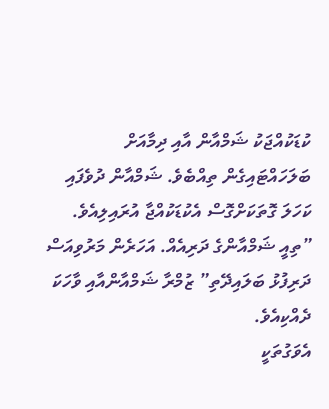ކުޑަކުއްޖަކު ޝަމްއާން އާއި ދިމާއަށް ބަލަހައްޓައިގެން ތިއްބެވެ. ޝަމްއާން ދުވެފައި ކަހަލަ ގޮތަކަށްގޮސް އެކުޑަކުއްޖާ އުރައިލިއެވެ.
”ތިއީ ޝަމްއާންގެ ދަރިއެއް. އަހަރެން މަރުވިއަސް ދަރިފުޅު ބަލައިދޭތި” ޒުމްރާ ޝަމްއާންއާއި ވާހަކަ ދެއްކިއެވެ.
އެވަގުތަކީ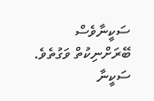ސަކީނާވެސް ބޭރަށްނިކުތް ވަގުތެވެ. ސަކީނާ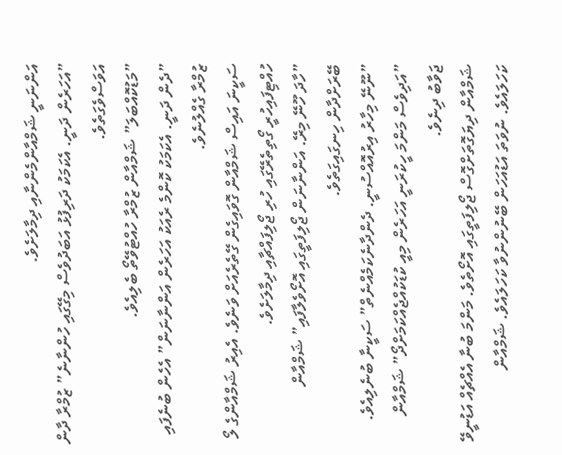އަންނަނީ ޝަމްއާންމެންނާއި ދިމާލަށެވެ.
”އަހަރެން ދަނީ. އެކަމަކު ދަރިފުޅު އަބަދުވެސް މިގޭގައި ހުންނާނެ” ޒުމްރާ ދާން އަވަސްވެގަތެވެ.
”މަޑުކޮއްބަލަ” ޝަމްއާން ޒުމްރާ ހުއްޓުވޭތޯ ބެލިއެވެ.
”ދެން ދަނީ. އެކަމަކު ކޮންމެ ރެއަކު އަހަރެން އަންނާނަން” އެހެން ބުނެފައި ޒުމްރާ ގެއްލުނެވެ.
ސަކީނަ އައިސް ޝަމްއާން ގޮވައިގެން ގޭތެރެއަށް ވަނެވެ. އެއިރު ޝަމްއާންގެ ލޯ ހުއްޓިފައިހުރީ ގޯތިތެރޭގައި ހުރި ޖޯލިފައްޗާއި ދިމާލަށެވެ.
”ހާދަ ހޫނޭ މިރޭ. އަންނާނަން ޖޯލިފަތީގައި އޮށޯވެލާފައި” ޝަމްއާން ބޭރަށްދާން ހިނގައިގަތެވެ.
”ނޫނޭ މިހާރު އިރުއޮއްސުނީ. ދެންދާނެކަމެއްނެތް” ސަކީނާ ބުނެލިއެވެ.
”އަދިވެސް މަންމަ ހީކުރަނީ އަހަރެން މިއީ ކުޑަކުއްޖެއްކަމަށްދޯ” ޝަމްއާން ޖަވާބު ދިނެވެ.
ޝަމްއާން ދިޔަގޮތަށްގޮސް ޖޯލިފަތީގައި އޮށޯތެވެ. މަންމަ ބުނާ އެއްޗެއް އަޑުނީވޭ ކަހަލައެވެ. ނުވަތަ އަޑުއަހަން ބޭނުންނުވާ ކަހަލައެވެ. ޝަމްއާން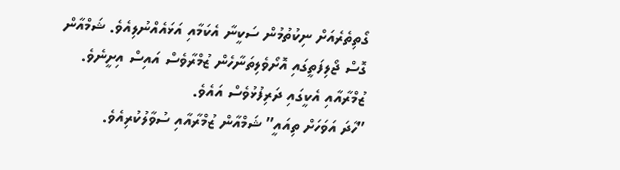ގޯތިތެރެއަށް ނިކުތުމުން ސަކީނާ އެކަމާއި އަޅައެއްނުލިއެވެ. ޝަމްއާން ގޮސް ޖޯލިފަތީގައި އޮށޯވެލިތަނާހެން ޒުމްރާވެސް އައިސް އިށީނެވެ. ޒުމްރާއާއި އެކީގައި ދަރިފުޅުވެސް އައެވެ.
”ހާދަ އަވަހަށް ތިއައީ” ޝަމްއާން ޒުމްރާއާއި ސުވާލުކުރިއެވެ.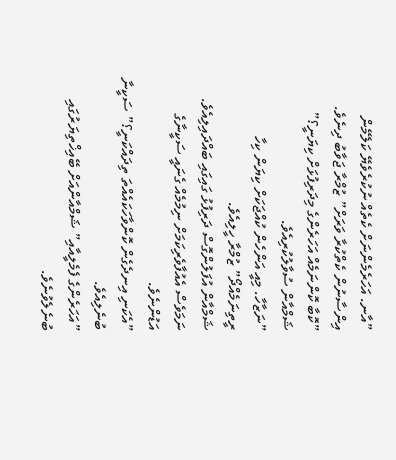”އާނ. އަހަރެމެންނަށް ކެތެއް ނުކުރެވެޔޭ ކަލޭމެން އިންސާނުން ކެތްކުރާ ވަރަށް” ޒުމްރާ ޖަވާބު ދިނެވެ.
”ކޮބާ ކޮންނަމެއް އަހަރެންގެ މިދަރިފުޅަށް ކިޔަނީ؟” ޝަމްއާން ސުވާލުކުރިއެވެ.
”ނަޒާހާ. މިއީ އަންހެން ކުއްޖަކަށް ކިޔަން ކިހާ ރީތިނަމެއްދޯ” ޒުމްރާ ހީލިއެވެ.
ޝަމްއާން އުފަލުންގޮސް ދަރިފުޅު ގައިގައި ބައްދައިލިއެވެ. ނަމަވެސް އެއުފާވެރިކަމަށް ނިމުމެއް ގެނައީ ސަކީނާގެ އަޑުންނެވެ.
”އެކަނި އިނދެގެން ކޮންވާހަކައެއްތަ ތިދައްކަނީ؟” ސަކީނާ ބުނެލިއެވެ.
”އަހަރެންގެ ފެމެލީއާއި” ޝަމްއާންއަށް ބޭއިޚްތިޔަރުގައި ބުނެލެވުނެވެ.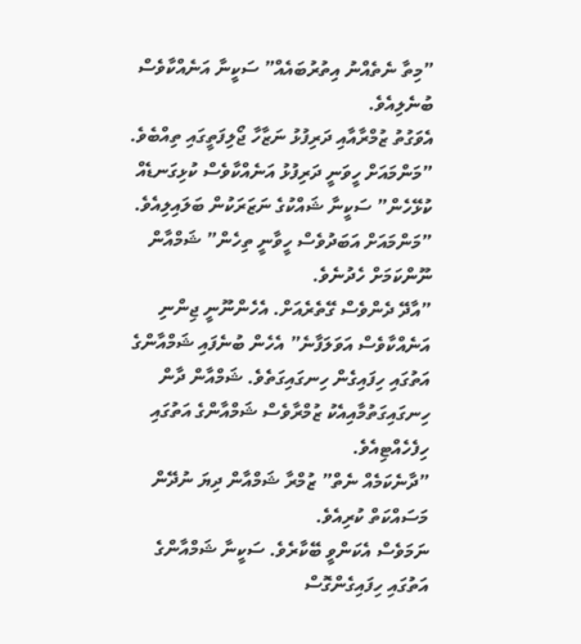”މިތާ ނެތެއްނު އިތުރުބައެއް” ސަކީނާ އަނެއްކާވެސް ބުނެލިއެވެ.
އެވަގުތު ޒުމްރާއާއި ދަރިފުޅު ނަޒާހާ ޖޯލިފަތީގައި ތިއްބެވެ.
”މަންމައަށް ހީވަނީ ދަރިފުޅު އަނެއްކާވެސް ކުޅިގަނޑެއް ކުޅޭހެން” ސަކީނާ ޝައްކުގެ ނަޒަރަކުން ބަލައިލިއެވެ.
”މަންމައަށް އަބަދުވެސް ހީވާނީ ތިހެން” ޝަމްއާން ނޫންކަމަށް ހެދުނެވެ.
”އާދޭ ދެންވެސް ގޭތެރެއަށް. އެހެންނޫނީ ޖިންނި އަނެއްކާވެސް އަވަލަފާނެ” އެހެން ބުނެފައި ޝަމްއާންގެ އަތުގައި ހިފައިގެން ހިނގައިގަތެވެ. ޝަމްއާން ދާން ހިނގައިގަތުމާއިއެކު ޒުމްރާވެސް ޝަމްއާންގެ އަތުގައި ހިފެހެއްޓިއެވެ.
”ދާނެކަމެއް ނެތް” ޒުމްރާ ޝަމްއާން ދިޔަ ނުދޭން މަސައްކަތް ކުރިއެވެ.
ނަމަވެސް އެކަންވީ ބޭކާރެވެ. ސަކީނާ ޝަމްއާންގެ އަތުގައި ހިފައިގެންގޮސް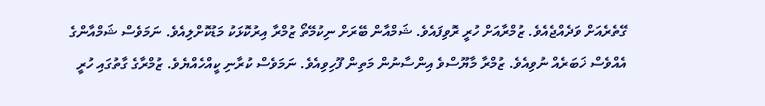ގޭތެރެއަށް ވަދެއްޖެއެވެ. ޒުމްރާއަށް ހުރީ ރޮވިފައެވެ. ޝަމްއާން ބޭރަށް ނިކުމޭތޯ ޒުމްރާ އިރުކޮޅަކު މަޑުކޮށްލިއެވެ. ނަމަވެސް ޝަމްއާންގެ އެއްވެސް ޚަބަރެއް ނުވިއެވެ. ޒުމްރާ މާޔޫސްވެ އިންސާނުން މަތިން ފޫހިވިއެވެ. ނަމަވެސް ކުރާނި ކީއްހެއްޔެވެ. ޒުމްރާގެ ގާތުގައި ހުރީ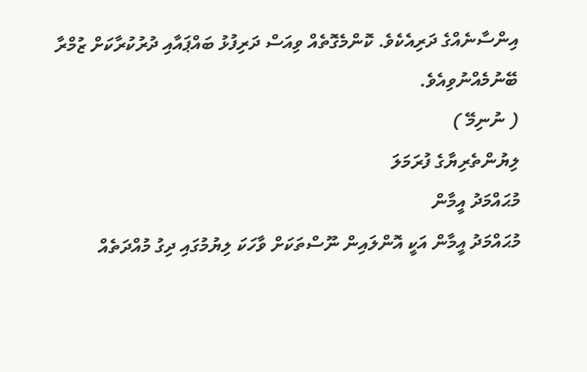އިންސާނެއްގެ ދަރިއެކެވެ. ކޮންމެގޮތެއް ވިއަސް ދަރިފުޅު ބައްޕައާއި ދުރުކުރާކަށް ޒުމްރާ ބޭނުމެއްނުވިއެވެ.
( ނުނިމޭ )
ލިޔުންތެރިޔާގެ ފުރަމަލަ
މުޙައްމަދު އީމާން
މުޙައްމަދު އީމާން އަކީ އޮންލައިން ނޫސްތަކަށް ވާހަކަ ލިޔުމުގައި ދިގު މުއްދަތެއް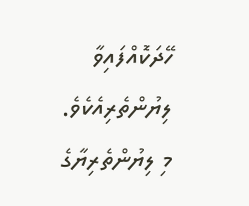ހޭދަކޮއްފައިވާ ލިޔުންތެރިއެކެވެ.
މި ލިޔުންތެރިޔާގެ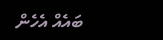ބައެއް އެހެން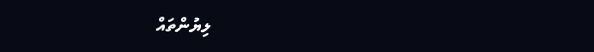ލިޔުންތައް